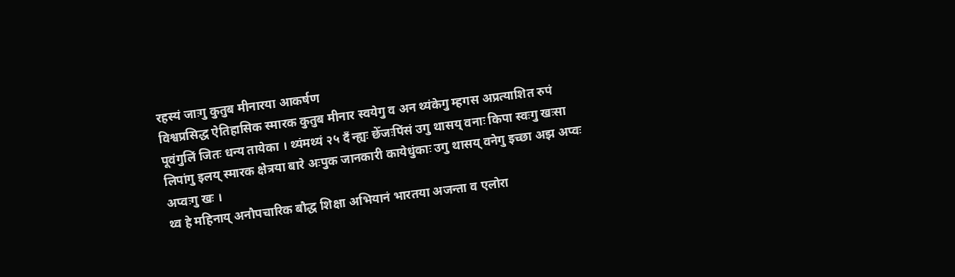रहस्यं जाःगु कुतुब मीनारया आकर्षण
विश्वप्रसिद्ध ऐतिहासिक स्मारक कुतुब मीनार स्वयेगु व अन थ्यंकेगु म्हगस अप्रत्याशित रुपं पूवंगुलिं जितः धन्य तायेका । थ्यंमथ्यं २५ दँ न्ह्यः छेँजःपिंसं उगु थासय् वनाः किपा स्वःगु खःसा लिपांगु इलय् स्मारक क्षेत्रया बारे अःपुक जानकारी कायेधुंकाः उगु थासय् वनेगु इच्छा अझ अप्वः अप्वःगु खः ।
थ्व हे महिनाय् अनौपचारिक बौद्ध शिक्षा अभियानं भारतया अजन्ता व एलोरा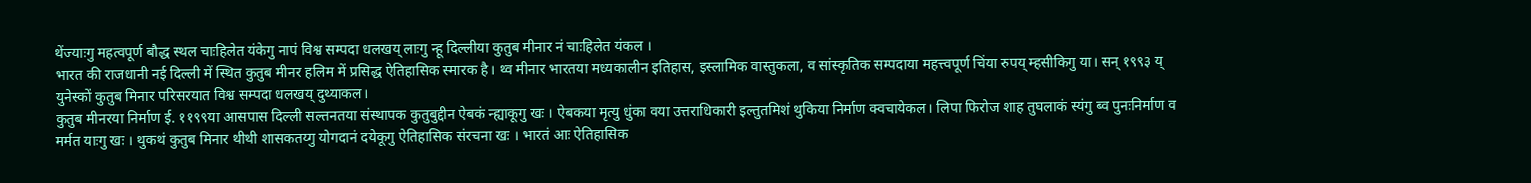थेंज्याःगु महत्वपूर्ण बौद्ध स्थल चाःहिलेत यंकेगु नापं विश्व सम्पदा धलखय् लाःगु न्हू दिल्लीया कुतुब मीनार नं चाःहिलेत यंकल ।
भारत की राजधानी नई दिल्ली में स्थित कुतुब मीनर हलिम में प्रसिद्ध ऐतिहासिक स्मारक है। थ्व मीनार भारतया मध्यकालीन इतिहास, इस्लामिक वास्तुकला, व सांस्कृतिक सम्पदाया महत्त्वपूर्ण चिंया रुपय् म्हसीकिगु या। सन् १९९३ य् युनेस्कों कुतुब मिनार परिसरयात विश्व सम्पदा धलखय् दुथ्याकल।
कुतुब मीनरया निर्माण ई. ११९९या आसपास दिल्ली सल्तनतया संस्थापक कुतुबुद्दीन ऐबकं न्ह्याकूगु खः । ऐबकया मृत्यु धुंका वया उत्तराधिकारी इल्तुतमिशं थुकिया निर्माण क्वचायेकल। लिपा फिरोज शाह तुघलाकं स्यंगु ब्व पुनःनिर्माण व मर्मत याःगु खः । थुकथं कुतुब मिनार थीथी शासकतय्गु योगदानं दयेकूगु ऐतिहासिक संरचना खः । भारतं आः ऐतिहासिक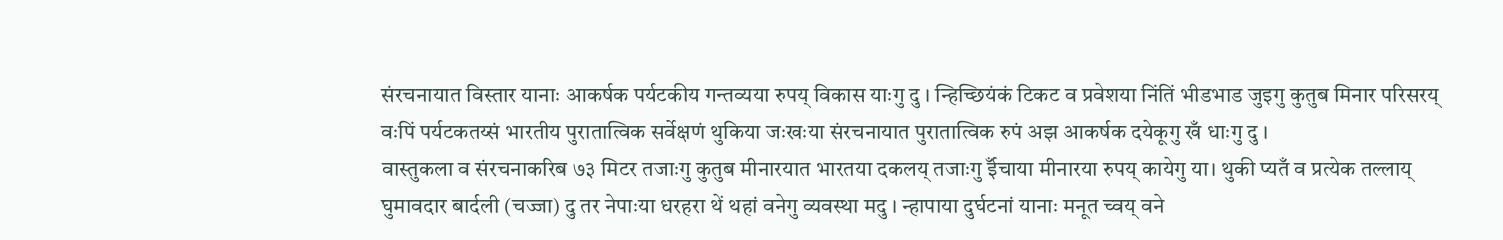संरचनायात विस्तार यानाः आकर्षक पर्यटकीय गन्तव्यया रुपय् विकास याःगु दु । न्हिच्छियंकं टिकट व प्रवेशया निंतिं भीडभाड जुइगु कुतुब मिनार परिसरय् वःपिं पर्यटकतय्सं भारतीय पुरातात्विक सर्वेक्षणं थुकिया जःखःया संरचनायात पुरातात्विक रुपं अझ आकर्षक दयेकूगु खँ धाःगु दु ।
वास्तुकला व संरचनाकरिब ७३ मिटर तजाःगु कुतुब मीनारयात भारतया दकलय् तजाःगु ईँचाया मीनारया रुपय् कायेगु या। थुकी प्यतँ व प्रत्येक तल्लाय् घुमावदार बार्दली (चज्जा) दु तर नेपाःया धरहरा थें थहां वनेगु व्यवस्था मदु । न्हापाया दुर्घटनां यानाः मनूत च्वय् वने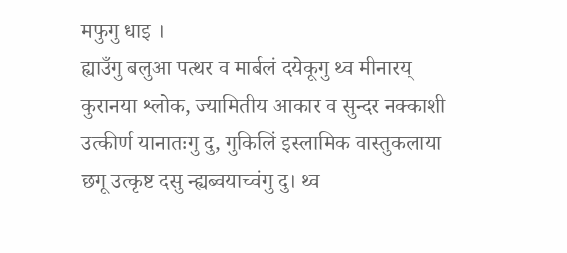मफुगु धाइ ।
ह्याउँगु बलुआ पत्थर व मार्बलं दयेकूगु थ्व मीनारय् कुरानया श्लोक, ज्यामितीय आकार व सुन्दर नक्काशी उत्कीर्ण यानातःगु दु, गुकिलिं इस्लामिक वास्तुकलाया छगू उत्कृष्ट दसु न्ह्यब्वयाच्वंगु दु। थ्व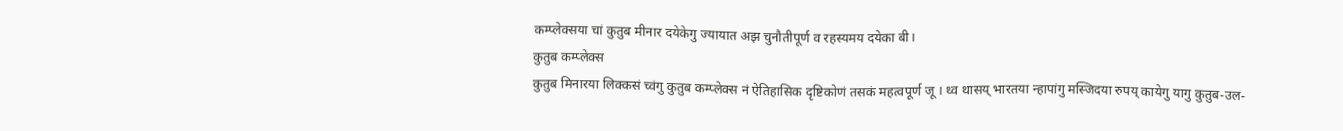कम्प्लेक्सया चां कुतुब मीनार दयेकेगु ज्यायात अझ चुनौतीपूर्ण व रहस्यमय दयेका बी।
कुतुब कम्प्लेक्स
कुतुब मिनारया लिक्कसं च्वंगु कुतुब कम्प्लेक्स नं ऐतिहासिक दृष्टिकोणं तसकं महत्वपूर्ण जू । थ्व थासय् भारतया न्हापांगु मस्जिदया रुपय् कायेगु यागु कुतुब-उल-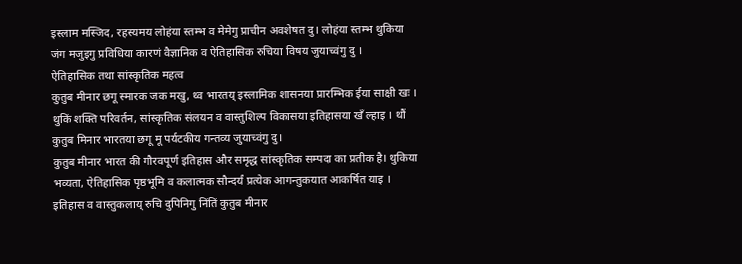इस्लाम मस्जिद, रहस्यमय लोहंया स्तम्भ व मेमेगु प्राचीन अवशेषत दु। लोहंया स्तम्भ थुकिया जंग मजुइगु प्रविधिया कारणं वैज्ञानिक व ऐतिहासिक रुचिया विषय जुयाच्वंगु दु ।
ऐतिहासिक तथा सांस्कृतिक महत्व
कुतुब मीनार छगू स्मारक जक मखु, थ्व भारतय् इस्लामिक शासनया प्रारम्भिक ईया साक्षी खः । थुकिं शक्ति परिवर्तन, सांस्कृतिक संलयन व वास्तुशिल्प विकासया इतिहासया खँ ल्हाइ । थौं कुतुब मिनार भारतया छगू मू पर्यटकीय गन्तव्य जुयाच्वंगु दु।
कुतुब मीनार भारत की गौरवपूर्ण इतिहास और समृद्ध सांस्कृतिक सम्पदा का प्रतीक है। थुकिया भव्यता, ऐतिहासिक पृष्ठभूमि व कलात्मक सौन्दर्यं प्रत्येक आगन्तुकयात आकर्षित याइ । इतिहास व वास्तुकलाय् रुचि दुपिनिगु निंतिं कुतुब मीनार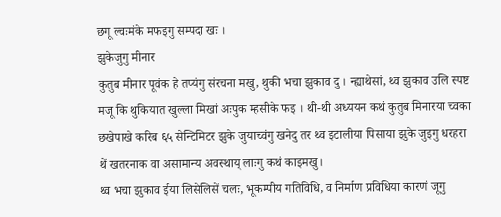छगू ल्वःमंके मफइगु सम्पदा खः ।
झुकेजुगु मीनार
कुतुब मीनार पूवंक हे तप्यंगु संरचना मखु, थुकी भचा झुकाव दु । न्ह्याथेसां, थ्व झुकाव उलि स्पष्ट मजू कि थुकियात खुल्ला मिखां अःपुक म्हसीके फइ । थी-थी अध्ययन कथं कुतुब मिनारया च्वका छखेपाखे करिब ६५ सेन्टिमिटर झुके जुयाच्वंगु खनेदु तर थ्व इटालीया पिसाया झुके जुइगु धरहरा थें खतरनाक वा असामान्य अवस्थाय् लाःगु कथं काइमखु।
थ्व भचा झुकाव ईया लिसेलिसें चलः, भूकम्पीय गतिविधि, व निर्माण प्रविधिया कारणं जूगु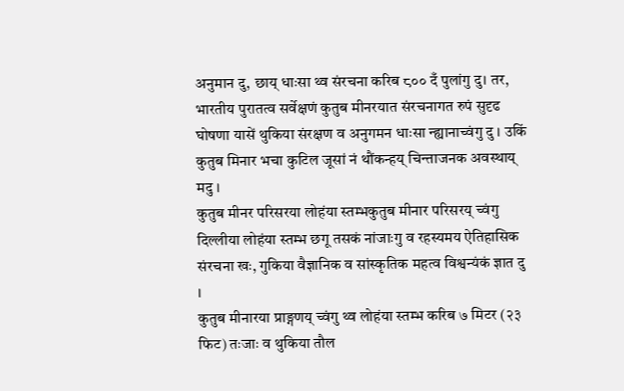अनुमान दु, छाय् धाःसा थ्व संरचना करिब ८०० दँ पुलांगु दु। तर, भारतीय पुरातत्व सर्वेक्षणं कुतुब मीनरयात संरचनागत रुपं सुदृढ घोषणा यासें थुकिया संरक्षण व अनुगमन धाःसा न्ह्यानाच्वंगु दु । उकिं कुतुब मिनार भचा कुटिल जूसां नं थौंकन्हय् चिन्ताजनक अवस्थाय् मदु ।
कुतुब मीनर परिसरया लोहंया स्तम्भकुतुब मीनार परिसरय् च्वंगु दिल्लीया लोहंया स्तम्भ छगू तसकं नांजाःगु व रहस्यमय ऐतिहासिक संरचना खः, गुकिया वैज्ञानिक व सांस्कृतिक महत्व विश्वन्यंकं ज्ञात दु ।
कुतुब मीनारया प्राङ्गणय् च्वंगु थ्व लोहंया स्तम्भ करिब ७ मिटर (२३ फिट) तःजाः व थुकिया तौल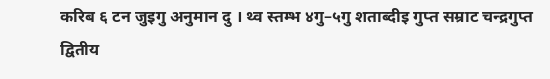करिब ६ टन जुइगु अनुमान दु । थ्व स्तम्भ ४गु–५गु शताब्दीइ गुप्त सम्राट चन्द्रगुप्त द्वितीय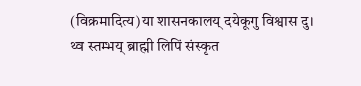(विक्रमादित्य)या शासनकालय् दयेकूगु विश्वास दु। थ्व स्तम्भय् ब्राह्मी लिपिं संस्कृत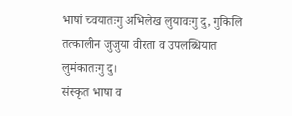भाषां च्वयातःगु अभिलेख लुयावःगु दु, गुकिलि तत्कालीन जुजुया वीरता व उपलब्धियात लुमंकातःगु दु।
संस्कृत भाषा व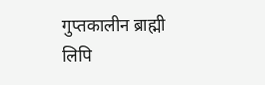गुप्तकालीन ब्राह्मी लिपि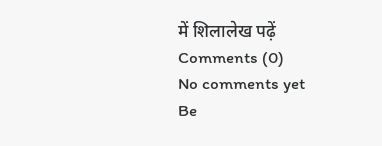में शिलालेख पढ़ें
Comments (0)
No comments yet
Be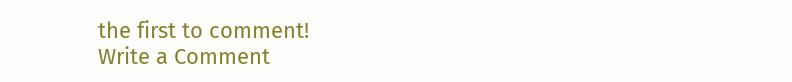the first to comment!
Write a Comment